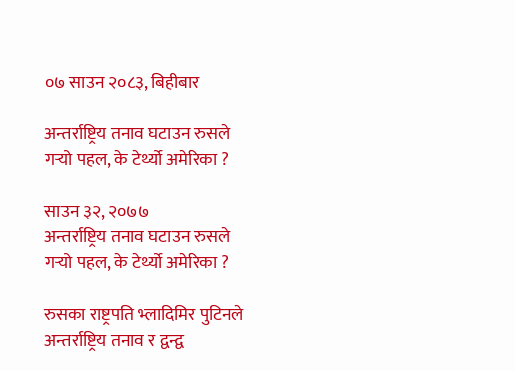०७ साउन २०८३, बिहीबार

अन्तर्राष्ट्रिय तनाव घटाउन रुसले गर्‍यो पहल, के टेर्थ्यो अमेरिका ?

साउन ३२, २०७७
अन्तर्राष्ट्रिय तनाव घटाउन रुसले गर्‍यो पहल, के टेर्थ्यो अमेरिका ?

रुसका राष्ट्रपति भ्लादिमिर पुटिनले अन्तर्राष्ट्रिय तनाव र द्वन्द्व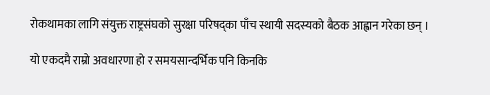रोकथामका लागि संयुक्त राष्ट्रसंघको सुरक्षा परिषद्का पाँच स्थायी सदस्यको बैठक आह्वान गरेका छन् ।

यो एकदमै राम्रो अवधारणा हो र समयसान्दर्भिक पनि किनकि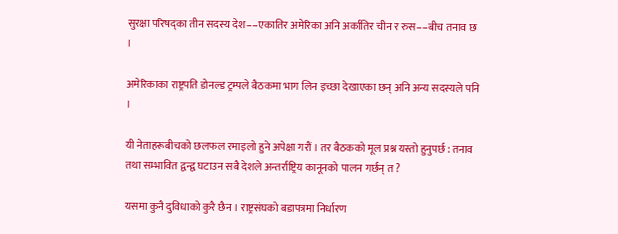सुरक्षा परिषद्का तीन सदस्य देश––एकातिर अमेरिका अनि अर्कातिर चीन र रुस––बीच तनाव छ ।

अमेरिकाका राष्ट्रपति डोनल्ड ट्रम्पले बैठकमा भाग लिन इच्छा देखाएका छन् अनि अन्य सदस्यले पनि ।

यी नेताहरूबीचको छलफल रमाइलो हुने अपेक्षा गरौं । तर बैठकको मूल प्रश्न यस्तो हुनुपर्छ : तनाव तथा सम्भावित द्वन्द्व घटाउन सबै देशले अन्तर्राष्ट्रिय कानूनको पालन गर्छन् त ?

यसमा कुनै दुविधाको कुरै छैन । राष्ट्रसंघको बडापत्रमा निर्धारण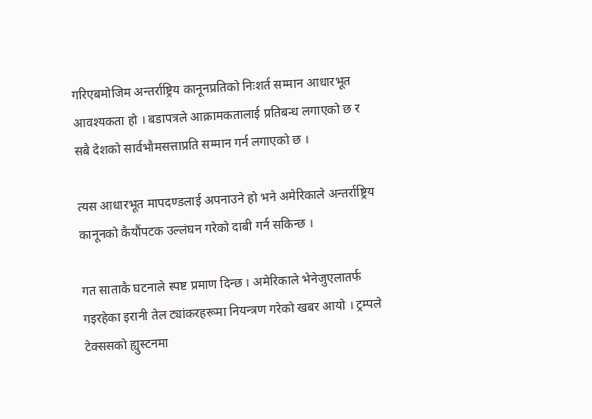गरिएबमोजिम अन्तर्राष्ट्रिय कानूनप्रतिको निःशर्त सम्मान आधारभूत आवश्यकता हो । बडापत्रले आक्रामकतालाई प्रतिबन्ध लगाएको छ र सबै देशको सार्वभौमसत्ताप्रति सम्मान गर्न लगाएको छ ।

त्यस आधारभूत मापदण्डलाई अपनाउने हो भने अमेरिकाले अन्तर्राष्ट्रिय कानूनको कैयौंपटक उल्लंघन गरेको दाबी गर्न सकिन्छ ।

गत साताकै घटनाले स्पष्ट प्रमाण दिन्छ । अमेरिकाले भेनेजुएलातर्फ गइरहेका इरानी तेल ट्यांकरहरूमा नियन्त्रण गरेको खबर आयो । ट्रम्पले टेक्ससको ह्युस्टनमा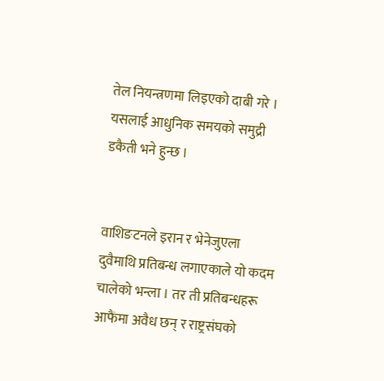तेल नियन्त्रणमा लिइएको दाबी गरे । यसलाई आधुनिक समयको समुद्री डकैती भने हुन्छ ।


वाशिङटनले इरान र भेनेजुएला दुवैमाथि प्रतिबन्ध लगाएकाले यो कदम चालेको भन्ला । तर ती प्रतिबन्धहरू आफैंमा अवैध छन् र राष्ट्रसंघको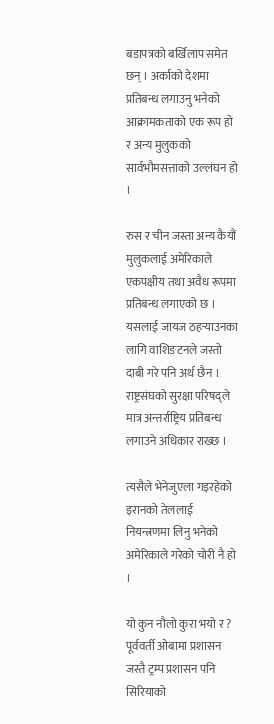बडापत्रको बर्खिलाप समेत छन् । अर्काको देशमा प्रतिबन्ध लगाउनु भनेको आक्रामकताको एक रूप हो र अन्य मुलुकको सार्वभौमसत्ताको उल्लंघन हो ।

रुस र चीन जस्ता अन्य कैयौं मुलुकलाई अमेरिकाले एकपक्षीय तथा अवैध रूपमा प्रतिबन्ध लगाएको छ । यसलाई जायज ठहर्‍याउनका लागि वाशिङटनले जस्तो दाबी गरे पनि अर्थ छैन । राष्ट्रसंघको सुरक्षा परिषद्ले मात्र अन्तर्राष्ट्रिय प्रतिबन्ध लगाउने अधिकार राख्छ ।

त्यसैले भेनेजुएला गइरहेको इरानको तेललाई नियन्त्रणमा लिनु भनेको अमेरिकाले गरेको चोरी नै हो ।

यो कुन नौलो कुरा भयो र ? पूर्ववर्ती ओबामा प्रशासन जस्तै ट्रम्प प्रशासन पनि सिरियाको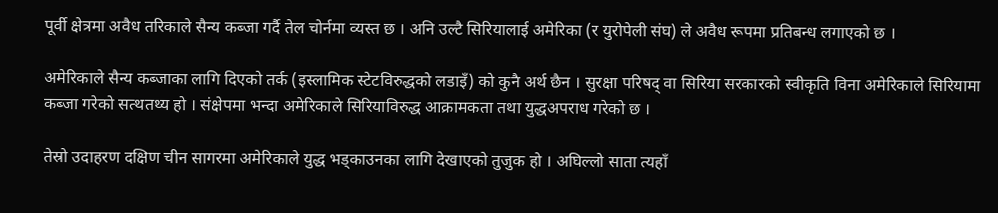पूर्वी क्षेत्रमा अवैध तरिकाले सैन्य कब्जा गर्दै तेल चोर्नमा व्यस्त छ । अनि उल्टै सिरियालाई अमेरिका (र युरोपेली संघ) ले अवैध रूपमा प्रतिबन्ध लगाएको छ ।

अमेरिकाले सैन्य कब्जाका लागि दिएको तर्क (इस्लामिक स्टेटविरुद्धको लडाइँ) को कुनै अर्थ छैन । सुरक्षा परिषद् वा सिरिया सरकारको स्वीकृति विना अमेरिकाले सिरियामा कब्जा गरेको सत्थतथ्य हो । संक्षेपमा भन्दा अमेरिकाले सिरियाविरुद्ध आक्रामकता तथा युद्धअपराध गरेको छ ।

तेस्रो उदाहरण दक्षिण चीन सागरमा अमेरिकाले युद्ध भड्काउनका लागि देखाएको तुजुक हो । अघिल्लो साता त्यहाँ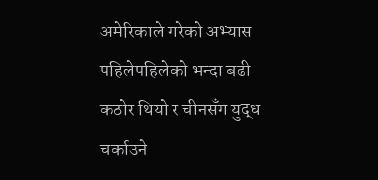अमेरिकाले गरेको अभ्यास पहिलेपहिलेको भन्दा बढी कठोर थियो र चीनसँग युद्ध चर्काउने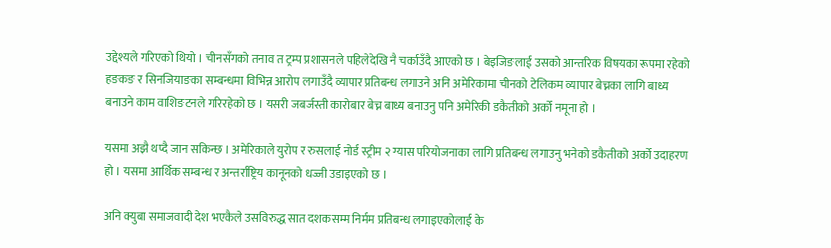उद्देश्यले गरिएको थियो । चीनसँगको तनाव त ट्रम्प प्रशासनले पहिलेदेखि नै चर्काउँदै आएको छ । बेइजिङलाई उसको आन्तरिक विषयका रूपमा रहेको हङकङ र सिनजियाङका सम्बन्धमा विभिन्न आरोप लगाउँदै व्यापार प्रतिबन्ध लगाउने अनि अमेरिकामा चीनको टेलिकम व्यापार बेच्नका लागि बाध्य बनाउने काम वाशिङटनले गरिरहेको छ । यसरी जबर्जस्ती कारोबार बेच्न बाध्य बनाउनु पनि अमेरिकी डकैतीको अर्को नमूना हो ।

यसमा अझै थप्दै जान सकिन्छ । अमेरिकाले युरोप र रुसलाई नोर्ड स्ट्रीम २ ग्यास परियोजनाका लागि प्रतिबन्ध लगाउनु भनेको डकैतीको अर्को उदाहरण हो । यसमा आर्थिक सम्बन्ध र अन्तर्राष्ट्रिय कानूनको धज्जी उडाइएको छ ।

अनि क्युबा समाजवादी देश भएकैले उसविरुद्ध सात दशकसम्म निर्मम प्रतिबन्ध लगाइएकोलाई के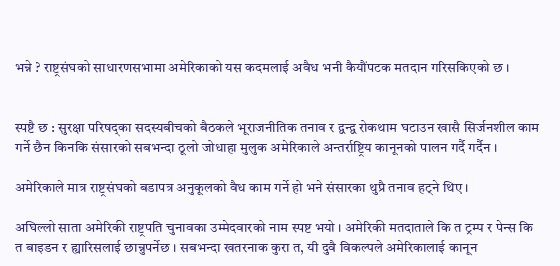भन्ने ? राष्ट्रसंघको साधारणसभामा अमेरिकाको यस कदमलाई अवैध भनी कैयौंपटक मतदान गरिसकिएको छ ।


स्पष्टै छ : सुरक्षा परिषद्का सदस्यबीचको बैठकले भूराजनीतिक तनाव र द्वन्द्व रोकथाम घटाउन खासै सिर्जनशील काम गर्ने छैन किनकि संसारको सबभन्दा ठूलो जोधाहा मुलुक अमेरिकाले अन्तर्राष्ट्रिय कानूनको पालन गर्दै गर्दैन ।

अमेरिकाले मात्र राष्ट्रसंघको बडापत्र अनुकूलको वैध काम गर्ने हो भने संसारका थुप्रै तनाव हट्ने थिए ।

अघिल्लो साता अमेरिकी राष्ट्रपति चुनावका उम्मेदवारको नाम स्पष्ट भयो । अमेरिकी मतदाताले कि त ट्रम्प र पेन्स कि त बाइडन र ह्यारिसलाई छान्नुपर्नेछ । सबभन्दा खतरनाक कुरा त, यी दुवै विकल्पले अमेरिकालाई कानून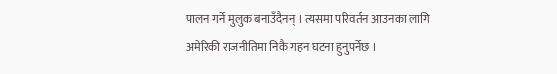पालन गर्ने मुलुक बनाउँदैनन् । त्यसमा परिवर्तन आउनका लागि अमेरिकी राजनीतिमा निकै गहन घटना हुनुपर्नेछ ।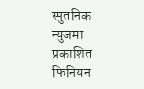स्पुतनिक न्युजमा प्रकाशित फिनियन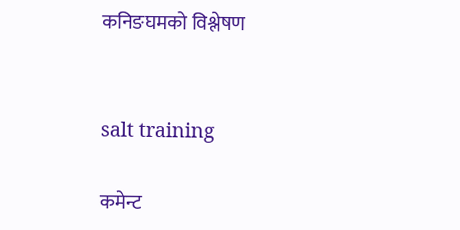कनिङघमको विश्लेषण


salt training

कमेन्ट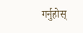गर्नुहोस्